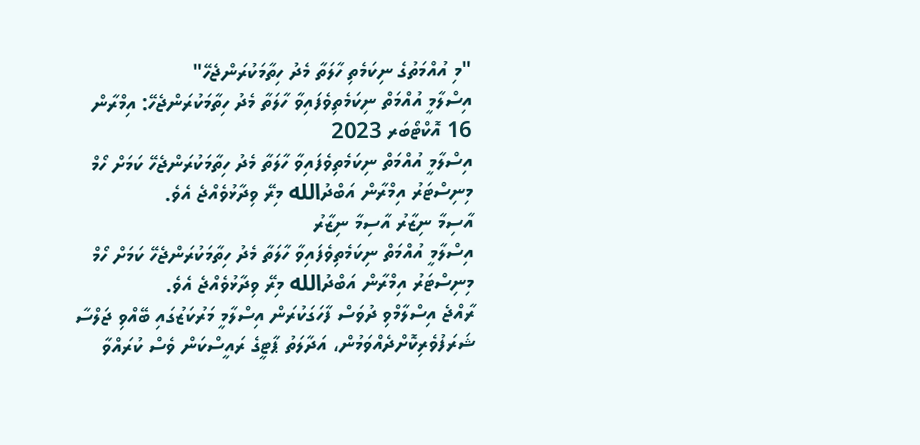"މި އުއްމަތުގެ ނިކަމެތި ހާލަތާ މެދު ހިތާމަކުރަންޖެހޭ"
އިސްލާމީ އުއްމަތް ނިކަމެތިވެފައިވާ ހާލަތާ މެދު ހިތާމަކުރަންޖެހޭ: އިމްރާން
16 އޮކްޓޯބަރ 2023
އިސްލާމީ އުއްމަތް ނިކަމެތިވެފައިވާ ހާލަތާ މެދު ހިތާމަކުރަންޖެހޭ ކަމަށް ހޯމް މިނިސްޓަރު އިމްރާން އަބްދުالله މިރޭ ވިދާޅުވެއްޖެ އެވެ.
އާސިމާ ނިޒާރު އާސިމާ ނިޒާރު
އިސްލާމީ އުއްމަތް ނިކަމެތިވެފައިވާ ހާލަތާ މެދު ހިތާމަކުރަންޖެހޭ ކަމަށް ހޯމް މިނިސްޓަރު އިމްރާން އަބްދުالله މިރޭ ވިދާޅުވެއްޖެ އެވެ.
ރާއްޖެ އިސްލާމްވި ދުވަސް ފާހަގަކުރަން އިސްލާމީ މަރުކަޒުގައި ބޭއްވި ޖަލްސާ ޝަރަފުވެރިކޮށްދެއްވަމުން، އަދާލަތު ޕާޓީގެ ރައީސްކަން ވެސް ކުރައްވާ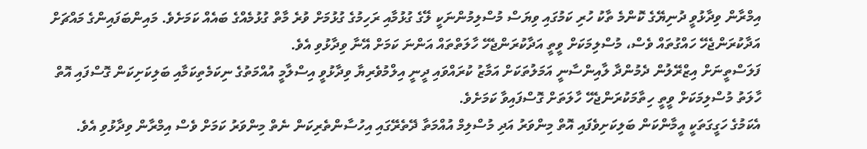އިމްރާން ވިދާޅުވީ ދުނިޔޭގެ ކޮންމެ ތާކު ހުރި ކަމުގައި ވިޔަސް މުސްލިމުންނަކީ ލޭގެ ގުޅުމާއި ރަހިމުގެ ގުޅުމަށް ވުރެ މާތް ގުޅުމެއްގެ ބައެއް ކަމަށެވެ. މައިންބަފައިންގެ މައްޗަށް އަދާކުރަންޖެހޭ ހައްގުތައް ވެސް، މުސްލިމަކަށް ވީތީ އަދާކުރަންޖެހޭ ހާލަތްތައް އަންނަ ކަމަށް އޭނާ ވިދާޅުވި އެވެ.
ފަލަސްތީނަށް އިޒްރޭލުން ދެމުންދާ ލާއިންސާނީ އަމަލުތަކަށް އަމާޒު ކުރައްވައި ދީނީ އިލްމުވެރިޔާ ވިދާޅުވީ އިސްލާމީ އުއްމަތުގެ ނިކަމެތިކަމާއި ބަލިކަށިކަން ގޮސްފައި އޮތް ހާލަތު މުސްލިމަކަށް ވީތީ ހިތާމަކުރަންޖެހޭ ހާލަތަށް ގޮސްފައިވާ ކަމަށެވެ.
އެކަމުގެ ހަގީގަތަކީ އީމާންކަން ބަލިކަށިވެފައި އޮތް މިންވަރު އަދި މުސްލިމް އުއްމަތާ ދޭތެރޭގައި އިހުސާންތެރިކަން ނެތް މިންވަރު ކަމަށް ވެސް އިމްރާން ވިދާޅުވި އެވެ.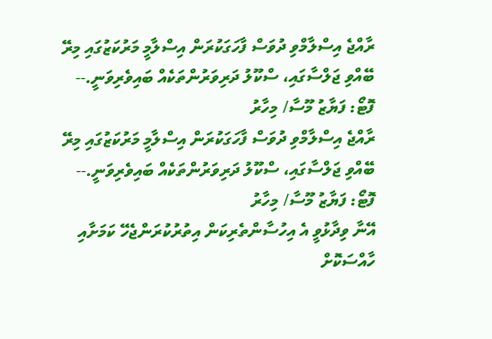ރާއްޖެ އިސްލާމްވި ދުވަސް ފާހަގަކުރަން އިސްލާމީ މަރުކަޒުގައި މިރޭ ބޭއްވި ޖަލްސާގައި، ސްކޫލު ދަރިވަރުންތަކެއް ބައިވެރިވަނީ.-- ފޮޓޯ: ފަޔާޒު މޫސާ/ މިހާރު
ރާއްޖެ އިސްލާމްވި ދުވަސް ފާހަގަކުރަން އިސްލާމީ މަރުކަޒުގައި މިރޭ ބޭއްވި ޖަލްސާގައި، ސްކޫލު ދަރިވަރުންތަކެއް ބައިވެރިވަނީ.-- ފޮޓޯ: ފަޔާޒު މޫސާ/ މިހާރު
އޭނާ ވިދާޅުވީ އެ އިހުސާންތެރިކަން އިތުރުކުރަންޖެހޭ ކަމަށާއި ހާއްސަކޮށް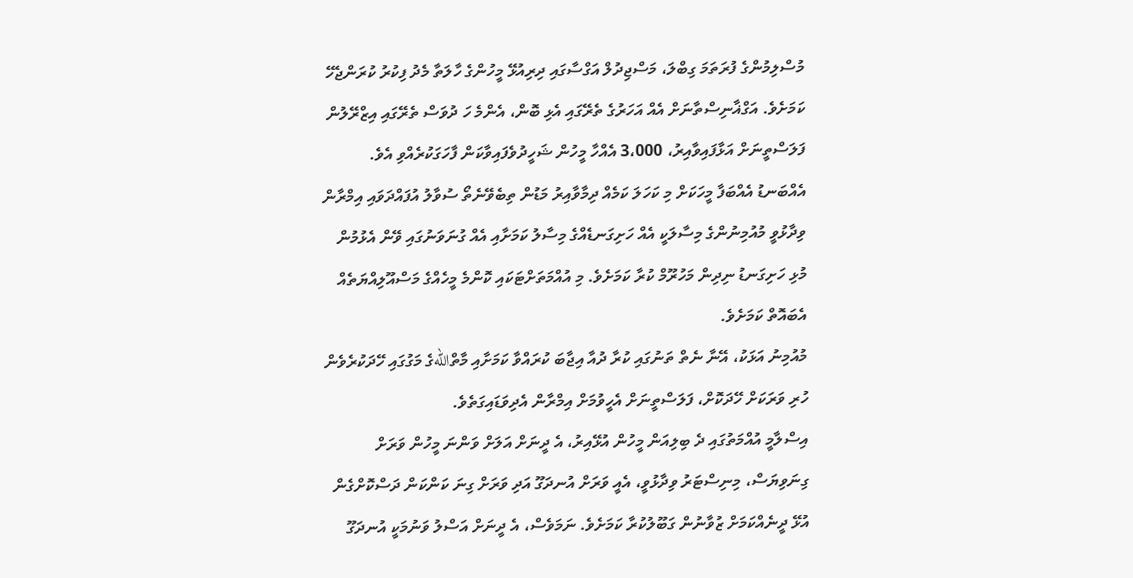މުސްލިމުންގެ ފުރަތަމަ ގިބްލަ، މަސްޖިދުލް އަގްސާގައި ދިރިއުޅޭ މީހުންގެ ހާލަތާ މެދު ފިކުރު ކުރަންޖެހޭ ކަމަށެވެ. އަގްޣާނިސްތާނަށް އެއް އަހަރުގެ ތެރޭގައި އެޅި ބޮން، އެންމެ ހަ ދުވަސް ތެރޭގައި އިޒްރޭލުން ފަލަސްތީނަށް އަޅާފައިވާއިރު، 3،000 އެއްހާ މީހުން ޝަހީދުވެފައިވާކަން ފާހަގަކުރެއްވި އެވެ.
އެއްބަނޑު އެއްބަފާ މީހަކަށް މި ކަހަލަ ކަމެއް ދިމާވާއިރު މަޑުން ތިބެވޭނެތޯ ސުވާލު އުފައްދަވައި އިމްރާން ވިދާޅުވީ މުއުމިނުންގެ މިސާލަކީ އެއް ހަށިގަނޑެއްގެ މިސާލު ކަމަށާއި އެއް ގުނަވަނުގައި ވޭން އެޅުމުން މުޅި ހަށިގަނޑު ނިދިން މަހުރޫމް ކުރާ ކަމަށެވެ. މި އުއްމަތަށްޓަކައި ކޮންމެ މީހެއްގެ މަސްއޫލިއްޔަތެއް އެބައޮތް ކަމަށެވެ.
މުއުމިނު އަޅަކު، އޭނާ ނެތް ތަނުގައި ކުރާ ދުއާ އިޖާބަ ކުރައްވާ ކަމަށާއި މާތްاللهގެ މަގުގައި ހޭދަކުރެވެން ހުރި ވަރަކަށް ހޭދަކޮށް، ފަލަސްތީނަށް އެހީވުމަށް އިމްރާން އެދިވަޑައިގަތެވެ.
އިސްލާމީ އުއްމަތުގައި ދެ ބިލިއަން މީހުން އުޅޭއިރު، އެ ދީނަށް އަލަށް ވަންނަ މީހުން ވަރަށް ގިނަވިޔަސް، މިނިސްޓަރު ވިދާޅުވީ، އެއީ ވަރަށް އުނދަގޫ އަދި ވަރަށް ގިނަ ކަންކަން ދަސްކޮށްގެން އުޅޭ ދީނެއްކަމަށް ޒުވާނުން ގަބޫލުކުރާ ކަމަށެވެ. ނަމަވެސް، އެ ދީނަށް އަސްލު ވަނުމަކީ އުނދަގޫ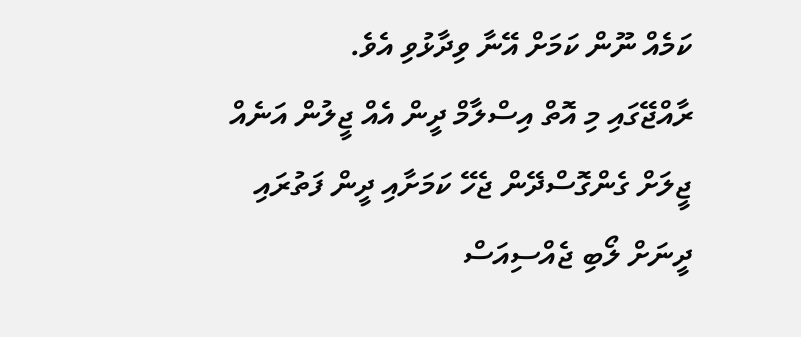ކަމެއް ނޫން ކަމަށް އޭނާ ވިދާޅުވި އެވެ.
ރާއްޖޭގައި މި އޮތް އިސްލާމް ދީން އެއް ޖީލުން އަނެއް ޖީލަށް ގެންގޮސްދޭން ޖެހޭ ކަމަށާއި ދީން ފަތުރައި ދީނަށް ލޯބި ޖެއްސިއަސް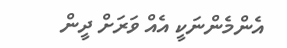އެންމެންނަކީ އެއް ވަރަށް ދީން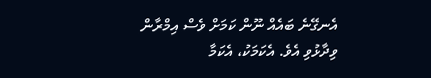އެނގޭނެ ބައެއް ނޫން ކަމަށް ވެސް އިމްރާން ވިދާޅުވި އެވެ. އެކަމަކު، އެކަމާ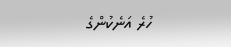ހުރެ އަނެކުންގެ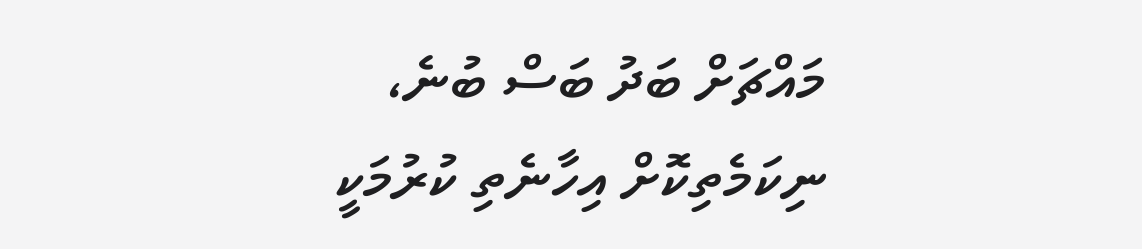މައްޗަށް ބަދު ބަސް ބުނެ، ނިކަމެތިކޮށް އިހާނެތި ކުރުމަކީ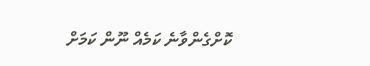ކޮށްގެންވާނެ ކަމެއް ނޫން ކަމަށް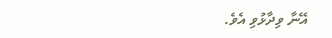އޭނާ ވިދާޅުވި އެވެ.